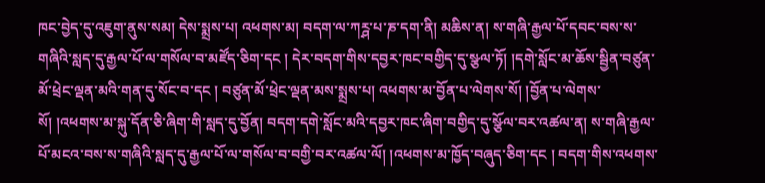ཁང་བྱེད་དུ་འཇུག་ནུས་སམ། དེས་སྨྲས་པ། འཕགས་མ། བདག་ལ་ཀཪྴ་པ་ཎ་དག་ནི། མཆིས་ན། ས་གཞི་རྒྱལ་པོ་དབང་བས་ས་གཞིའི་སླད་དུ་རྒྱལ་པོ་ལ་གསོལ་བ་མཛོད་ཅིག་དང ། དེར་བདག་གིས་དབྱར་ཁང་བགྱིད་དུ་སྩལ་ཏོ། །དགེ་སློང་མ་ཆོས་སྦྱིན་བཙུན་མོ་ཕྲེང་ལྡན་མའི་གན་དུ་སོང་བ་དང ། བཙུན་མོ་ཕྲེང་ལྡན་མས་སྨྲས་པ། འཕགས་མ་བྱོན་པ་ལེགས་སོ། །བྱོན་པ་ལེགས་སོ། །འཕགས་མ་སྐུ་དོན་ཅི་ཞིག་གི་སླད་དུ་བྱོན། བདག་དགེ་སློང་མའི་དབྱར་ཁང་ཞིག་བགྱིད་དུ་སྩོལ་བར་འཚལ་ན། ས་གཞི་རྒྱལ་པོ་མངའ་བས་ས་གཞིའི་སླད་དུ་རྒྱལ་པོ་ལ་གསོལ་བ་བགྱི་བར་འཚལ་ལོ། །འཕགས་མ་ཁྱོད་བཞུད་ཅིག་དང ། བདག་གིས་འཕགས་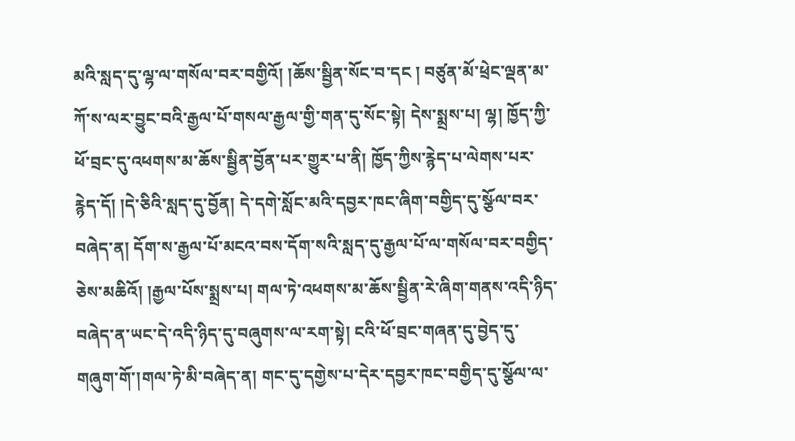མའི་སླད་དུ་ལྷ་ལ་གསོལ་བར་བགྱིའོ། །ཆོས་སྦྱིན་སོང་བ་དང ། བཙུན་མོ་ཕྲེང་ལྡན་མ་ཀོ་ས་ལར་བྱུང་བའི་རྒྱལ་པོ་གསལ་རྒྱལ་གྱི་གན་དུ་སོང་སྟེ། དེས་སྨྲས་པ། ལྷ། ཁྱོད་ཀྱི་ཕོ་བྲང་དུ་འཕགས་མ་ཆོས་སྦྱིན་བྱོན་པར་གྱུར་པ་ནི། ཁྱོད་ཀྱིས་རྙེད་པ་ལེགས་པར་རྙེད་དོ། །དེ་ཅིའི་སླད་དུ་བྱོན། དེ་དགེ་སློང་མའི་དབྱར་ཁང་ཞིག་བགྱིད་དུ་སྩོལ་བར་བཞེད་ན། དོག་ས་རྒྱལ་པོ་མངའ་བས་དོག་སའི་སླད་དུ་རྒྱལ་པོ་ལ་གསོལ་བར་བགྱིད་ཅེས་མཆིའོ། །རྒྱལ་པོས་སྨྲས་པ། གལ་ཏེ་འཕགས་མ་ཆོས་སྦྱིན་རེ་ཞིག་གནས་འདི་ཉིད་བཞེད་ན་ཡང་དེ་འདི་ཉིད་དུ་བཞུགས་ལ་རག་སྟེ། ངའི་ཕོ་བྲང་གཞན་དུ་བྱེད་དུ་གཞུག་གོ་།གལ་ཏེ་མི་བཞེད་ན། གང་དུ་དགྱེས་པ་དེར་དབྱར་ཁང་བགྱིད་དུ་སྩོལ་ལ་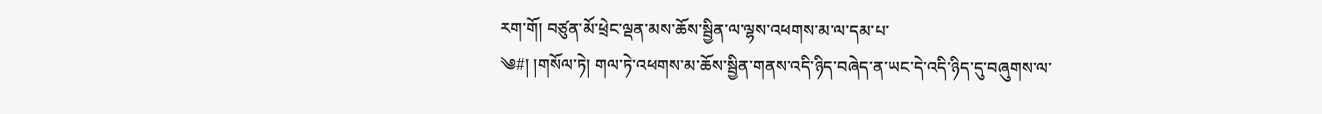རག་གོ། བཙུན་མོ་ཕྲེང་ལྡན་མས་ཆོས་སྦྱིན་ལ་ལྷས་འཕགས་མ་ལ་དམ་པ་
༄#། །གསོལ་ཏེ། གལ་ཏེ་འཕགས་མ་ཆོས་སྦྱིན་གནས་འདི་ཉིད་བཞེད་ན་ཡང་དེ་འདི་ཉིད་དུ་བཞུགས་ལ་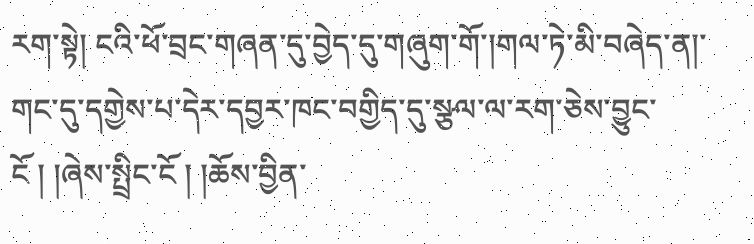རག་སྟེ། ངའི་ཕོ་བྲང་གཞན་དུ་བྱེད་དུ་གཞུག་གོ་།གལ་ཏེ་མི་བཞེད་ན།་གང་དུ་དགྱེས་པ་དེར་དབྱར་ཁང་བགྱིད་དུ་སྩལ་ལ་རག་ཅེས་བྱུང་ངོ ། །ཞེས་སྤྲིང་ངོ ། །ཆོས་བྱིན་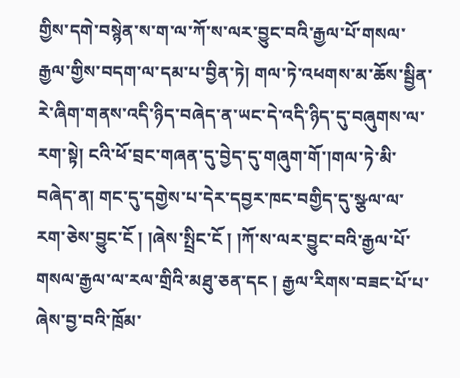གྱིས་དགེ་བསྙེན་ས་ག་ལ་ཀོ་ས་ལར་བྱུང་བའི་རྒྱལ་པོ་གསལ་རྒྱལ་གྱིས་བདག་ལ་དམ་པ་བྱིན་ཏེ། གལ་ཏེ་འཕགས་མ་ཆོས་སྦྱིན་རེ་ཞིག་གནས་འདི་ཉིད་བཞེད་ན་ཡང་དེ་འདི་ཉིད་དུ་བཞུགས་ལ་རག་སྟེ། ངའི་ཕོ་བྲང་གཞན་དུ་བྱེད་དུ་གཞུག་གོ་།གལ་ཏེ་མི་བཞེད་ན། གང་དུ་དགྱེས་པ་དེར་དབྱར་ཁང་བགྱིད་དུ་སྩལ་ལ་རག་ཅེས་བྱུང་ངོ ། །ཞེས་སྤྲིང་ངོ ། །ཀོ་ས་ལར་བྱུང་བའི་རྒྱལ་པོ་གསལ་རྒྱལ་ལ་རལ་གྲིའི་མཐུ་ཅན་དང ། རྒྱལ་རིགས་བཟང་པོ་པ་ཞེས་བྱ་བའི་ཁྲོམ་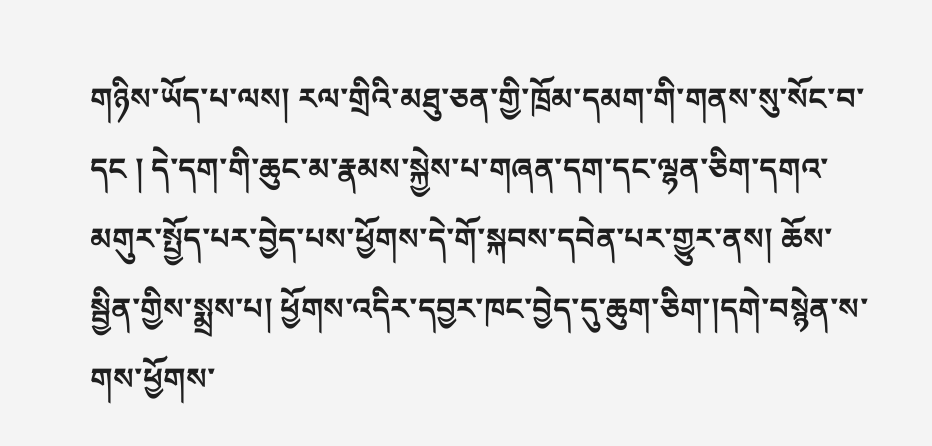གཉིས་ཡོད་པ་ལས། རལ་གྲིའི་མཐུ་ཅན་གྱི་ཁྲོམ་དམག་གི་གནས་སུ་སོང་བ་དང ། དེ་དག་གི་ཆུང་མ་རྣམས་སྐྱེས་པ་གཞན་དག་དང་ལྷན་ཅིག་དགའ་མགུར་སྤྱོད་པར་བྱེད་པས་ཕྱོགས་དེ་གོ་སྐབས་དབེན་པར་གྱུར་ནས། ཆོས་སྦྱིན་གྱིས་སྨྲས་པ། ཕྱོགས་འདིར་དབྱར་ཁང་བྱེད་དུ་ཆུག་ཅིག་།དགེ་བསྙེན་ས་གས་ཕྱོགས་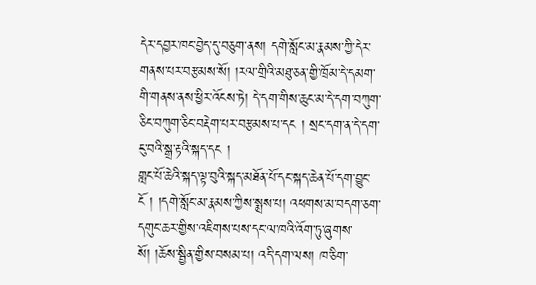དེར་དབྱར་ཁང་བྱེད་དུ་བཅུག་ནས། དགེ་སློང་མ་རྣམས་ཀྱི་དེར་གནས་པར་བརྩམས་སོ། །རལ་གྲིའི་མཐུ་ཅན་གྱི་ཁྲོམ་དེ་དམག་གི་གནས་ནས་ཕྱིར་འོངས་ཏེ། དེ་དག་གིས་ཆུང་མ་དེ་དག་བཀུག་ཅིང་བཀུག་ཅིང་བརྡེག་པར་བརྩམས་པ་དང ། སྲང་དག་ན་དེ་དག་ངུ་བའི་སྒྲ་རྟའི་སྐད་དང །
གླང་པོ་ཆེའི་སྐད་ལྟ་བུའི་སྐད་མཐོན་པོ་དང་སྐད་ཆེན་པོ་དག་བྱུང་ངོ ། །དགེ་སློང་མ་རྣམས་ཀྱིས་སྨྲས་པ། འཕགས་མ་བདག་ཅག་དགུང་ཆར་གྱིས་འཇིགས་པས་དང་ལ་ཁའི་འོག་ཏུ་ཞུགས་སོ། །ཆོས་སྦྱིན་གྱིས་བསམ་པ། འདི་དག་ལས། ཁ་ཅིག་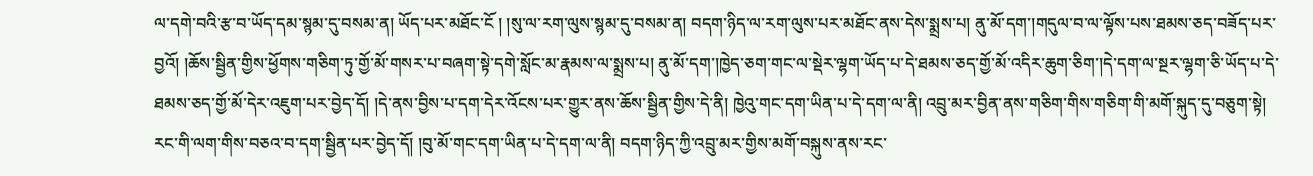ལ་དགེ་བའི་རྩ་བ་ཡོད་དམ་སྙམ་དུ་བསམ་ན། ཡོད་པར་མཐོང་ངོ ། །སུ་ལ་རག་ལུས་སྙམ་དུ་བསམ་ན། བདག་ཉིད་ལ་རག་ལུས་པར་མཐོང་ནས་དེས་སྨྲས་པ། ནུ་མོ་དག་།གདུལ་བ་ལ་ལྟོས་པས་ཐམས་ཅད་བཟོད་པར་བྱའོ། །ཆོས་སྦྱིན་གྱིས་ཕྱོགས་གཅིག་ཏུ་གྱོ་མོ་གསར་པ་བཞག་སྟེ་དགེ་སློང་མ་རྣམས་ལ་སྨྲས་པ། ནུ་མོ་དག་།ཁྱེད་ཅག་གང་ལ་སྡེར་ལྷག་ཡོད་པ་དེ་ཐམས་ཅད་གྱོ་མོ་འདིར་ཆུག་ཅིག་།དེ་དག་ལ་སྔར་ལྷག་ཅི་ཡོད་པ་དེ་ཐམས་ཅད་གྱོ་མོ་དེར་འཇུག་པར་བྱེད་དོ། །དེ་ནས་བྱིས་པ་དག་དེར་འོངས་པར་གྱུར་ནས་ཆོས་སྦྱིན་གྱིས་དེ་ནི། ཁྱེའུ་གང་དག་ཡིན་པ་དེ་དག་ལ་ནི། འབྲུ་མར་བྱིན་ནས་གཅིག་གིས་གཅིག་གི་མགོ་སྐུད་དུ་བཅུག་སྟེ། རང་གི་ལག་གིས་བཅའ་བ་དག་སྦྱིན་པར་བྱེད་དོ། །བུ་མོ་གང་དག་ཡིན་པ་དེ་དག་ལ་ནི། བདག་ཉིད་ཀྱི་འབྲུ་མར་གྱིས་མགོ་བསྐུས་ནས་རང་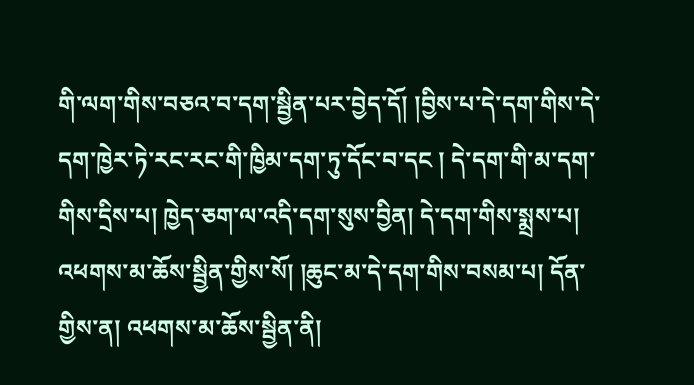གི་ལག་གིས་བཅའ་བ་དག་སྦྱིན་པར་བྱེད་དོ། །བྱིས་པ་དེ་དག་གིས་དེ་དག་ཁྱེར་ཏེ་རང་རང་གི་ཁྱིམ་དག་ཏུ་དོང་བ་དང ། དེ་དག་གི་མ་དག་གིས་དྲིས་པ། ཁྱེད་ཅག་ལ་འདི་དག་སུས་བྱིན། དེ་དག་གིས་སྨྲས་པ། འཕགས་མ་ཆོས་སྦྱིན་གྱིས་སོ། །ཆུང་མ་དེ་དག་གིས་བསམ་པ། དོན་གྱིས་ན། འཕགས་མ་ཆོས་སྦྱིན་ནི།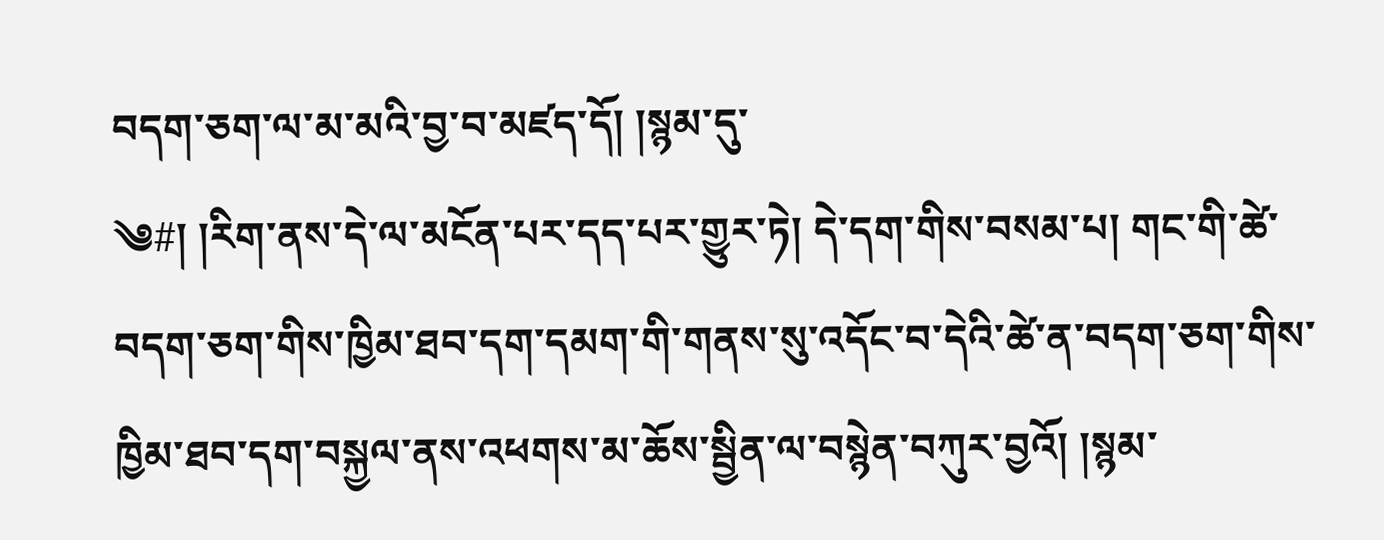བདག་ཅག་ལ་མ་མའི་བྱ་བ་མཛད་དོ། །སྙམ་དུ་
༄#། །རིག་ནས་དེ་ལ་མངོན་པར་དད་པར་གྱུར་ཏེ། དེ་དག་གིས་བསམ་པ། གང་གི་ཚེ་བདག་ཅག་གིས་ཁྱིམ་ཐབ་དག་དམག་གི་གནས་སུ་འདོང་བ་དེའི་ཚེ་ན་བདག་ཅག་གིས་ཁྱིམ་ཐབ་དག་བསྐྱལ་ནས་འཕགས་མ་ཆོས་སྦྱིན་ལ་བསྙེན་བཀུར་བྱའོ། །སྙམ་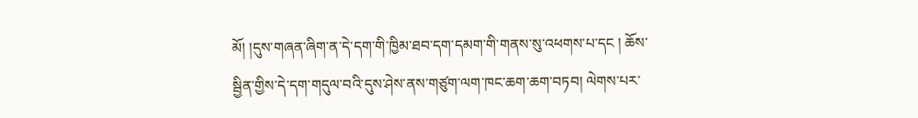མོ། །དུས་གཞན་ཞིག་ན་དེ་དག་གི་ཁྱིམ་ཐབ་དག་དམག་གི་གནས་སུ་འཕགས་པ་དང ། ཆོས་སྦྱིན་གྱིས་དེ་དག་གདུལ་བའི་དུས་ཤེས་ནས་གཙུག་ལག་ཁང་ཆག་ཆག་བཏབ། ལེགས་པར་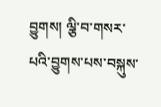བྱུགས། ལྕི་བ་གསར་པའི་བྱུགས་པས་བསྐུས་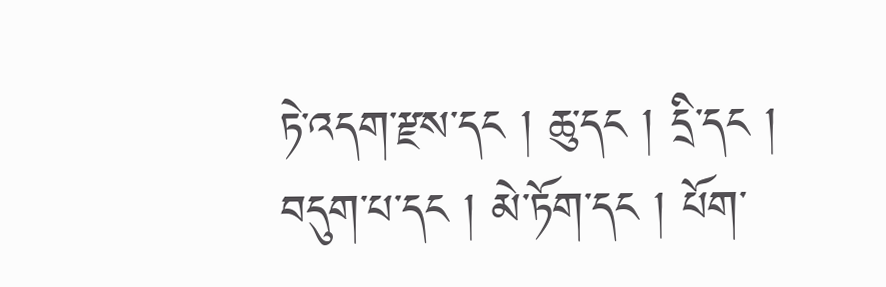ཏེ་འདག་རྫས་དང ། ཆུ་དང ། དྲི་དང ། བདུག་པ་དང ། མེ་ཏོག་དང ། པོག་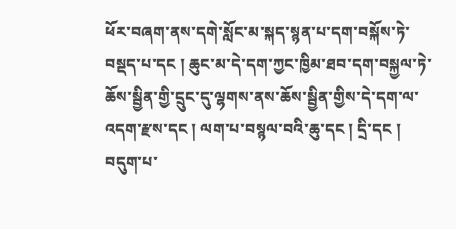ཕོར་བཞག་ནས་དགེ་སློང་མ་སྐད་སྙན་པ་དག་བསྐོས་ཏེ་བསྡད་པ་དང ། ཆུང་མ་དེ་དག་ཀྱང་ཁྱིམ་ཐབ་དག་བསྐྱལ་ཏེ་ཆོས་སྦྱིན་གྱི་དྲུང་དུ་ལྷགས་ནས་ཆོས་སྦྱིན་གྱིས་དེ་དག་ལ་འདག་རྫས་དང ། ལག་པ་བསྙལ་བའི་ཆུ་དང ། དྲི་དང ། བདུག་པ་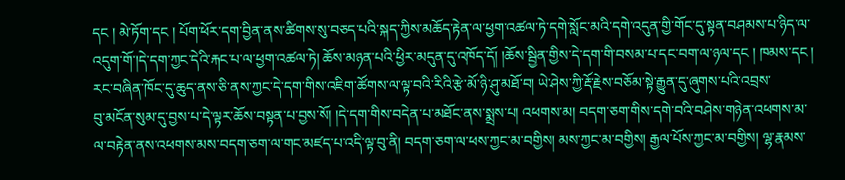དང ། མེ་ཏོག་དང ། པོག་ཕོར་དག་བྱིན་ནས་ཚིགས་སུ་བཅད་པའི་སྐད་ཀྱིས་མཆོད་རྟེན་ལ་ཕྱག་འཚལ་ཏེ་དགེ་སློང་མའི་དགེ་འདུན་གྱི་གོང་དུ་སྟན་བཤམས་པ་ཉིད་ལ་འདུག་གོ་།དེ་དག་ཀྱང་དེའི་རྐང་པ་ལ་ཕྱག་འཚལ་ཏེ། ཆོས་མཉན་པའི་ཕྱིར་མདུན་དུ་འཁོད་དོ། །ཆོས་སྦྱིན་གྱིས་དེ་དག་གི་བསམ་པ་དང་བག་ལ་ཉལ་དང ། ཁམས་དང ། རང་བཞིན་ཁོང་དུ་ཆུད་ནས་ཅི་ནས་ཀྱང་དེ་དག་གིས་འཇིག་ཚོགས་ལ་ལྟ་བའི་རིའི་རྩེ་མོ་ཉི་ཤུ་མཐོ་བ། ཡེ་ཤེས་ཀྱི་རྡོ་རྗེས་བཅོམ་སྟེ་རྒྱུན་དུ་ཞུགས་པའི་འབྲས་
བུ་མངོན་སུམ་དུ་བྱས་པ་དེ་ལྟར་ཆོས་བསྟན་པ་བྱས་སོ། །དེ་དག་གིས་བདེན་པ་མཐོང་ནས་སྨྲས་པ། འཕགས་མ། བདག་ཅག་གིས་དགེ་བའི་བཤེས་གཉེན་འཕགས་མ་ལ་བརྟེན་ནས་འཕགས་མས་བདག་ཅག་ལ་གང་མཛད་པ་འདི་ལྟ་བུ་ནི། བདག་ཅག་ལ་ཕས་ཀྱང་མ་བགྱིས། མས་ཀྱང་མ་བགྱིས། རྒྱལ་པོས་ཀྱང་མ་བགྱིས། ལྷ་རྣམས་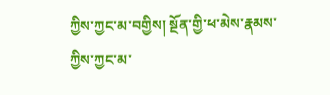ཀྱིས་ཀྱང་མ་བགྱིས། སྔོན་གྱི་ཕ་མེས་རྣམས་ཀྱིས་ཀྱང་མ་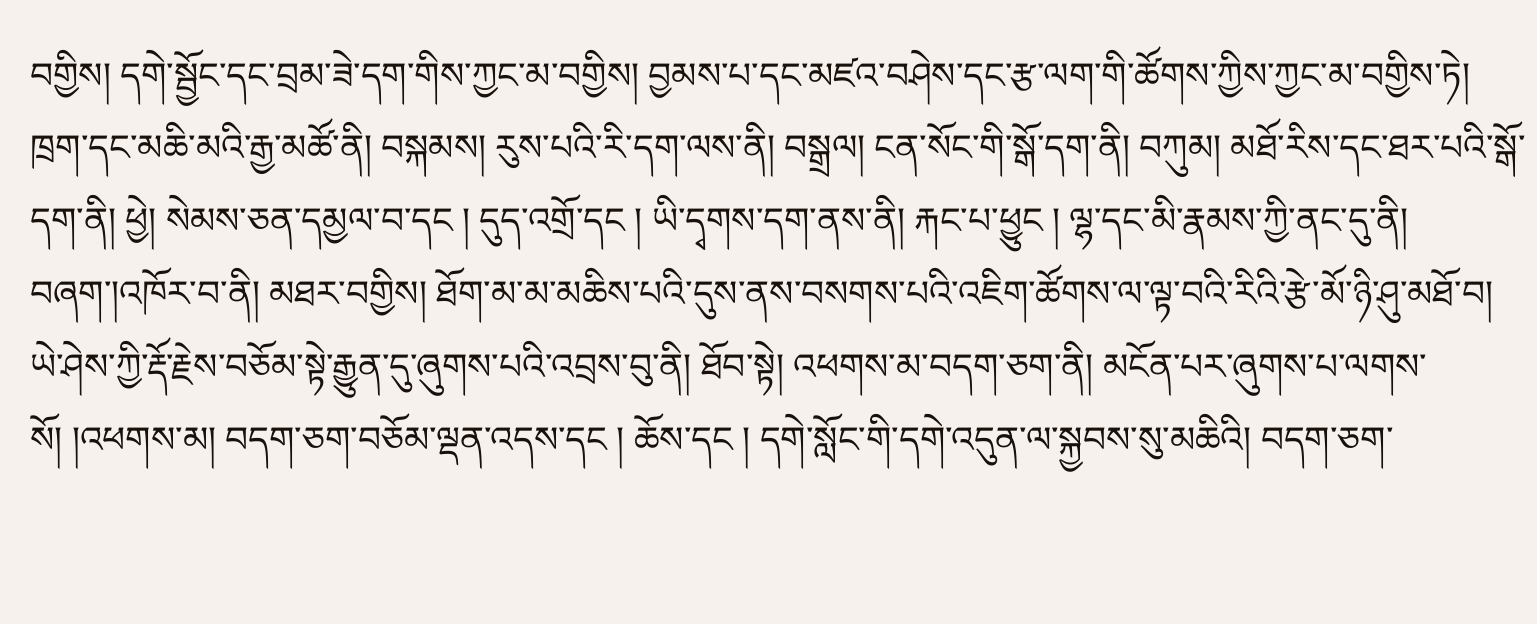བགྱིས། དགེ་སྦྱོང་དང་བྲམ་ཟེ་དག་གིས་ཀྱང་མ་བགྱིས། བྱམས་པ་དང་མཛའ་བཤེས་དང་རྩ་ལག་གི་ཚོགས་ཀྱིས་ཀྱང་མ་བགྱིས་ཏེ། ཁྲག་དང་མཆི་མའི་རྒྱ་མཚོ་ནི། བསྐམས། རུས་པའི་རི་དག་ལས་ནི། བསྒྲལ། ངན་སོང་གི་སྒོ་དག་ནི། བཀུམ། མཐོ་རིས་དང་ཐར་པའི་སྒོ་དག་ནི། ཕྱེ། སེམས་ཅན་དམྱལ་བ་དང ། དུད་འགྲོ་དང ། ཡི་དྭགས་དག་ནས་ནི། རྐང་པ་ཕྱུང ། ལྷ་དང་མི་རྣམས་ཀྱི་ནང་དུ་ནི། བཞག་།འཁོར་བ་ནི། མཐར་བགྱིས། ཐོག་མ་མ་མཆིས་པའི་དུས་ནས་བསགས་པའི་འཇིག་ཚོགས་ལ་ལྟ་བའི་རིའི་རྩེ་མོ་ཉི་ཤུ་མཐོ་བ། ཡེ་ཤེས་ཀྱི་རྡོ་རྗེས་བཅོམ་སྟེ་རྒྱུན་དུ་ཞུགས་པའི་འབྲས་བུ་ནི། ཐོབ་སྟེ། འཕགས་མ་བདག་ཅག་ནི། མངོན་པར་ཞུགས་པ་ལགས་སོ། །འཕགས་མ། བདག་ཅག་བཅོམ་ལྡན་འདས་དང ། ཆོས་དང ། དགེ་སློང་གི་དགེ་འདུན་ལ་སྐྱབས་སུ་མཆིའི། བདག་ཅག་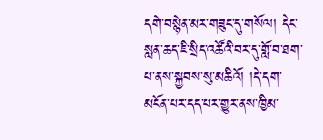དགེ་བསྙེན་མར་གཟུང་དུ་གསོལ། དེང་སླན་ཆད་ཇི་སྲིད་འཚོའི་བར་དུ་གློ་བ་ཐག་པ་ནས་སྐྱབས་སུ་མཆིའོ། །དེ་དག་མངོན་པར་དད་པར་གྱུར་ནས་ཁྱིམ་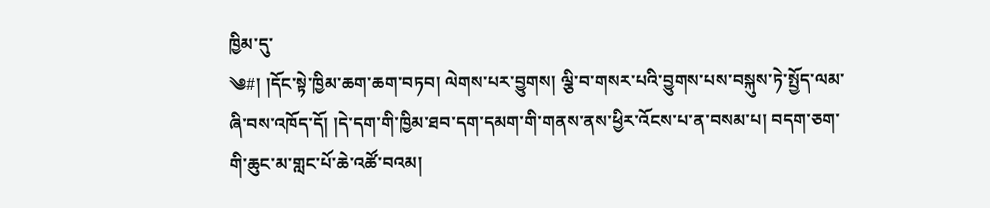ཁྱིམ་དུ་
༄#། །དོང་སྟེ་ཁྱིམ་ཆག་ཆག་བཏབ། ལེགས་པར་བྱུགས། ལྕི་བ་གསར་པའི་བྱུགས་པས་བསྐུས་ཏེ་སྤྱོད་ལམ་ཞི་བས་འཁོད་དོ། །དེ་དག་གི་ཁྱིམ་ཐབ་དག་དམག་གི་གནས་ནས་ཕྱིར་འོངས་པ་ན་བསམ་པ། བདག་ཅག་གི་ཆུང་མ་གླང་པོ་ཆེ་འཚོ་བའམ།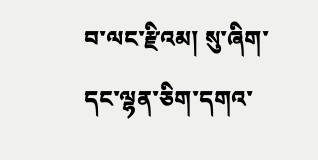བ་ལང་རྫིའམ། སུ་ཞིག་དང་ལྷན་ཅིག་དགའ་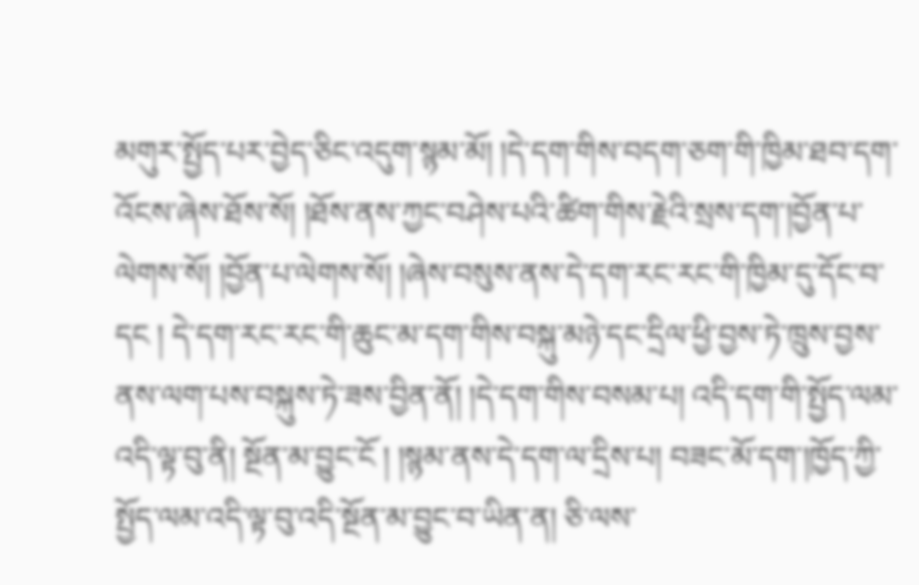མགུར་སྤྱོད་པར་བྱེད་ཅིང་འདུག་སྙམ་མོ། །དེ་དག་གིས་བདག་ཅག་གི་ཁྱིམ་ཐབ་དག་འོངས་ཞེས་ཐོས་སོ། །ཐོས་ནས་ཀྱང་བཤེས་པའི་ཚིག་གིས་རྗེའི་སྲས་དག་།བྱོན་པ་ལེགས་སོ། །བྱོན་པ་ལེགས་སོ། །ཞེས་བསུས་ནས་དེ་དག་རང་རང་གི་ཁྱིམ་དུ་དོང་བ་དང ། དེ་དག་རང་རང་གི་ཆུང་མ་དག་གིས་བསྐུ་མཉེ་དང་དྲིལ་ཕྱི་བྱས་ཏེ་ཁྲུས་བྱས་ནས་ལག་པས་བསྐུས་ཏེ་ཟས་བྱིན་ནོ། །དེ་དག་གིས་བསམ་པ། འདི་དག་གི་སྤྱོད་ལམ་འདི་ལྟ་བུ་ནི། སྔོན་མ་བྱུང་ངོ ། །སྙམ་ནས་དེ་དག་ལ་དྲིས་པ། བཟང་མོ་དག་།ཁྱོད་ཀྱི་སྤྱོད་ལམ་འདི་ལྟ་བུ་འདི་སྔོན་མ་བྱུང་བ་ཡིན་ན། ཅི་ལས་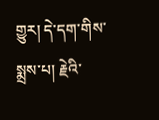གྱུར། དེ་དག་གིས་སྨྲས་པ། རྗེའི་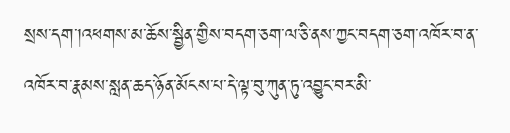སྲས་དག་།འཕགས་མ་ཆོས་སྦྱིན་གྱིས་བདག་ཅག་ལ་ཅི་ནས་ཀྱང་བདག་ཅག་འཁོར་བ་ན་འཁོར་བ་རྣམས་སླན་ཆད་ཉོན་མོངས་པ་དེ་ལྟ་བུ་ཀུན་ཏུ་འབྱུང་བར་མི་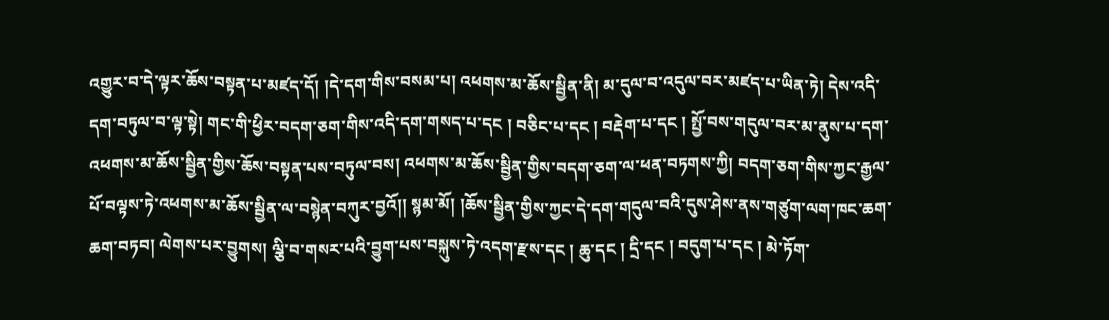འགྱུར་བ་དེ་ལྟར་ཆོས་བསྟན་པ་མཛད་དོ། །དེ་དག་གིས་བསམ་པ། འཕགས་མ་ཆོས་སྦྱིན་ནི། མ་དུལ་བ་འདུལ་བར་མཛད་པ་ཡིན་ཏེ། དེས་འདི་དག་བཏུལ་བ་ལྟ་སྟེ། གང་གི་ཕྱིར་བདག་ཅག་གིས་འདི་དག་གསད་པ་དང ། བཅིང་པ་དང ། བརྡེག་པ་དང ། སྤྱོ་བས་གདུལ་བར་མ་ནུས་པ་དག་
འཕགས་མ་ཆོས་སྦྱིན་གྱིས་ཆོས་བསྟན་པས་བཏུལ་བས། འཕགས་མ་ཆོས་སྦྱིན་གྱིས་བདག་ཅག་ལ་ཕན་བཏགས་ཀྱི། བདག་ཅག་གིས་ཀྱང་རྒྱལ་པོ་བལྟས་ཏེ་འཕགས་མ་ཆོས་སྦྱིན་ལ་བསྙེན་བཀུར་བྱའོ།། སྙམ་མོ། །ཆོས་སྦྱིན་གྱིས་ཀྱང་དེ་དག་གདུལ་བའི་དུས་ཤེས་ནས་གཙུག་ལག་ཁང་ཆག་ཆག་བཏབ། ལེགས་པར་བྱུགས། ལྕི་བ་གསར་པའི་བྱུག་པས་བསྐུས་ཏེ་འདག་རྫས་དང ། ཆུ་དང ། དྲི་དང ། བདུག་པ་དང ། མེ་ཏོག་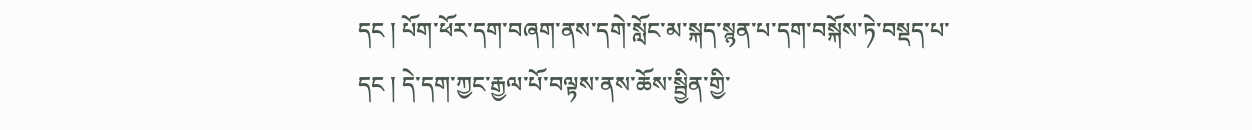དང ། པོག་ཕོར་དག་བཞག་ནས་དགེ་སློང་མ་སྐད་སྙན་པ་དག་བསྐོས་ཏེ་བསྡད་པ་དང ། དེ་དག་ཀྱང་རྒྱལ་པོ་བལྟས་ནས་ཆོས་སྦྱིན་གྱི་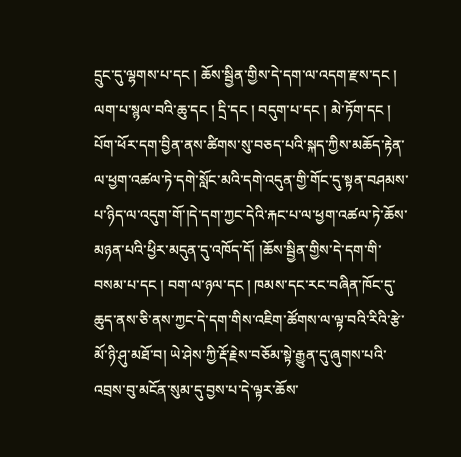དྲུང་དུ་ལྷགས་པ་དང ། ཆོས་སྦྱིན་གྱིས་དེ་དག་ལ་འདག་རྫས་དང ། ལག་པ་སྙལ་བའི་ཆུ་དང ། དྲི་དང ། བདུག་པ་དང ། མེ་ཏོག་དང ། པོག་ཕོར་དག་བྱིན་ནས་ཚིགས་སུ་བཅད་པའི་སྐད་ཀྱིས་མཆོད་རྟེན་ལ་ཕྱག་འཚལ་ཏེ་དགེ་སློང་མའི་དགེ་འདུན་གྱི་གོང་དུ་སྟན་བཤམས་པ་ཉིད་ལ་འདུག་གོ་།དེ་དག་ཀྱང་དེའི་རྐང་པ་ལ་ཕྱག་འཚལ་ཏེ་ཆོས་མཉན་པའི་ཕྱིར་མདུན་དུ་འཁོད་དོ། །ཆོས་སྦྱིན་གྱིས་དེ་དག་གི་བསམ་པ་དང ། བག་ལ་ཉལ་དང ། ཁམས་དང་རང་བཞིན་ཁོང་དུ་ཆུད་ནས་ཅི་ནས་ཀྱང་དེ་དག་གིས་འཇིག་ཚོགས་ལ་ལྟ་བའི་རིའི་རྩེ་མོ་ཉི་ཤུ་མཐོ་བ། ཡེ་ཤེས་ཀྱི་རྡོ་རྗེས་བཅོམ་སྟེ་རྒྱུན་དུ་ཞུགས་པའི་འབྲས་བུ་མངོན་སུམ་དུ་བྱས་པ་དེ་ལྟར་ཆོས་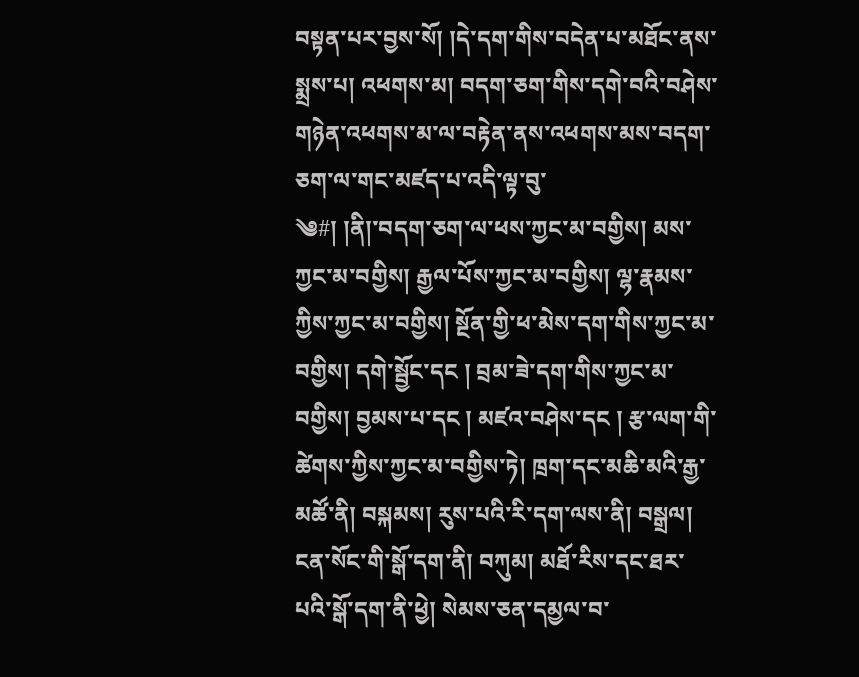བསྟན་པར་བྱས་སོ། །དེ་དག་གིས་བདེན་པ་མཐོང་ནས་སྨྲས་པ། འཕགས་མ། བདག་ཅག་གིས་དགེ་བའི་བཤེས་གཉེན་འཕགས་མ་ལ་བརྟེན་ནས་འཕགས་མས་བདག་ཅག་ལ་གང་མཛད་པ་འདི་ལྟ་བུ་
༄#། །ནི།་བདག་ཅག་ལ་ཕས་ཀྱང་མ་བགྱིས། མས་ཀྱང་མ་བགྱིས། རྒྱལ་པོས་ཀྱང་མ་བགྱིས། ལྷ་རྣམས་ཀྱིས་ཀྱང་མ་བགྱིས། སྔོན་གྱི་ཕ་མེས་དག་གིས་ཀྱང་མ་བགྱིས། དགེ་སྦྱོང་དང ། བྲམ་ཟེ་དག་གིས་ཀྱང་མ་བགྱིས། བྱམས་པ་དང ། མཛའ་བཤེས་དང ། རྩ་ལག་གི་ཚེགས་ཀྱིས་ཀྱང་མ་བགྱིས་ཏེ། ཁྲག་དང་མཆི་མའི་རྒྱ་མཚོ་ནི། བསྐམས། རུས་པའི་རི་དག་ལས་ནི། བསྒྲལ། ངན་སོང་གི་སྒོ་དག་ནི། བཀུམ། མཐོ་རིས་དང་ཐར་པའི་སྒོ་དག་ནི་ཕྱེ། སེམས་ཅན་དམྱལ་བ་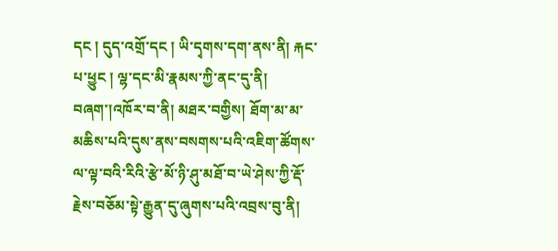དང ། དུད་འགྲོ་དང ། ཡི་དྭགས་དག་ནས་ནི། རྐང་པ་ཕྱུང ། ལྷ་དང་མི་རྣམས་ཀྱི་ནང་དུ་ནི། བཞག་།འཁོར་བ་ནི། མཐར་བགྱིས། ཐོག་མ་མ་མཆིས་པའི་དུས་ནས་བསགས་པའི་འཇིག་ཚོགས་ལ་ལྟ་བའི་རིའི་རྩེ་མོ་ཉི་ཤུ་མཐོ་བ་ཡེ་ཤེས་ཀྱི་རྡོ་རྗེས་བཅོམ་སྟེ་རྒྱུན་དུ་ཞུགས་པའི་འབྲས་བུ་ནི།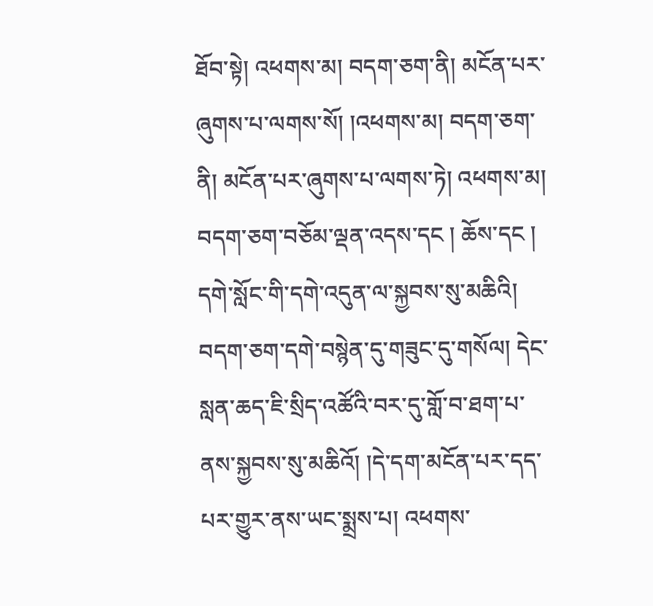ཐོབ་སྟེ། འཕགས་མ། བདག་ཅག་ནི། མངོན་པར་ཞུགས་པ་ལགས་སོ། །འཕགས་མ། བདག་ཅག་ནི། མངོན་པར་ཞུགས་པ་ལགས་ཏེ། འཕགས་མ། བདག་ཅག་བཅོམ་ལྡན་འདས་དང ། ཆོས་དང ། དགེ་སློང་གི་དགེ་འདུན་ལ་སྐྱབས་སུ་མཆིའི། བདག་ཅག་དགེ་བསྙེན་དུ་གཟུང་དུ་གསོལ། དེང་སླན་ཆད་ཇི་སྲིད་འཚོའི་བར་དུ་གློ་བ་ཐག་པ་ནས་སྐྱབས་སུ་མཆིའོ། །དེ་དག་མངོན་པར་དད་པར་གྱུར་ནས་ཡང་སྨྲས་པ། འཕགས་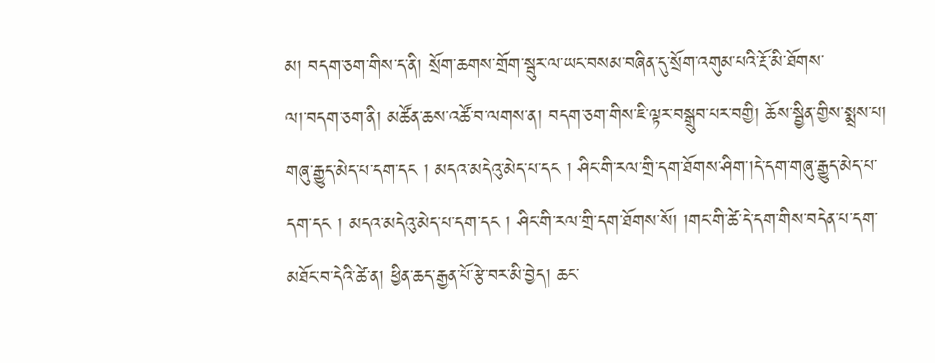མ། བདག་ཅག་གིས་ད་ནི། སྲོག་ཆགས་གྲོག་སྦུར་ལ་ཡང་བསམ་བཞིན་དུ་སྲོག་འགུམ་པའི་རྔོ་མི་ཐོགས་
ལ།་བདག་ཅག་ནི། མཚོན་ཆས་འཚོ་བ་ལགས་ན། བདག་ཅག་གིས་ཇི་ལྟར་བསྒྲུབ་པར་བགྱི། ཆོས་སྦྱིན་གྱིས་སྨྲས་པ། གཞུ་རྒྱུད་མེད་པ་དག་དང ། མདའ་མདེའུ་མེད་པ་དང ། ཤིང་གི་རལ་གྲི་དག་ཐོགས་ཤིག་།དེ་དག་གཞུ་རྒྱུད་མེད་པ་དག་དང ། མདའ་མདེའུ་མེད་པ་དག་དང ། ཤིང་གི་རལ་གྲི་དག་ཐོགས་སོ། །གང་གི་ཚེ་དེ་དག་གིས་བདེན་པ་དག་མཐོང་བ་དེའི་ཚེ་ན། ཕྱིན་ཆད་རྒྱན་པོ་རྩེ་བར་མི་བྱེད། ཆང་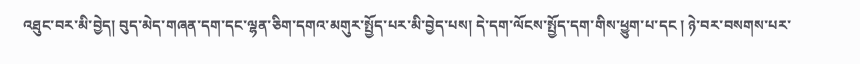འཐུང་བར་མི་བྱེད། བུད་མེད་གཞན་དག་དང་ལྷན་ཅིག་དགའ་མགུར་སྤྱོད་པར་མི་བྱེད་པས། དེ་དག་ལོངས་སྤྱོད་དག་གིས་ཕྱུག་པ་དང ། ཉེ་བར་བསགས་པར་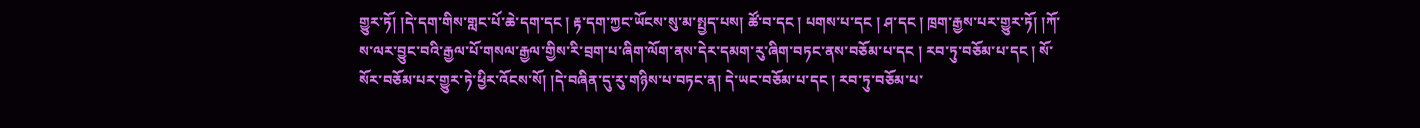གྱུར་ཏོ། །དེ་དག་གིས་གླང་པོ་ཆེ་དག་དང ། རྟ་དག་ཀྱང་ཡོངས་སུ་མ་སྤྱད་པས། ཚོ་བ་དང ། པགས་པ་དང ། ཤ་དང ། ཁྲག་རྒྱས་པར་གྱུར་ཏོ། །ཀོ་ས་ལར་བྱུང་བའི་རྒྱལ་པོ་གསལ་རྒྱལ་གྱིས་རི་བྲག་པ་ཞིག་ལོག་ནས་དེར་དམག་རུ་ཞིག་བཏང་ནས་བཅོམ་པ་དང ། རབ་ཏུ་བཅོམ་པ་དང ། སོ་སོར་བཅོམ་པར་གྱུར་ཏེ་ཕྱིར་འོངས་སོ། །དེ་བཞིན་དུ་རུ་གཉིས་པ་བཏང་ན། དེ་ཡང་བཅོམ་པ་དང ། རབ་ཏུ་བཅོམ་པ་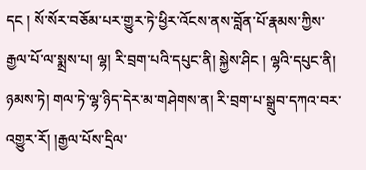དང ། སོ་སོར་བཅོམ་པར་གྱུར་ཏེ་ཕྱིར་འོངས་ནས་བློན་པོ་རྣམས་ཀྱིས་རྒྱལ་པོ་ལ་སྨྲས་པ། ལྷ། རི་བྲག་པའི་དཔུང་ནི། སྐྱེས་ཤིང ། ལྷའི་དཔུང་ནི། ཉམས་ཏེ། གལ་ཏེ་ལྷ་ཉིད་དེར་མ་གཤེགས་ན། རི་བྲག་པ་སྒྲུབ་དཀའ་བར་འགྱུར་རོ། །རྒྱལ་པོས་དྲིལ་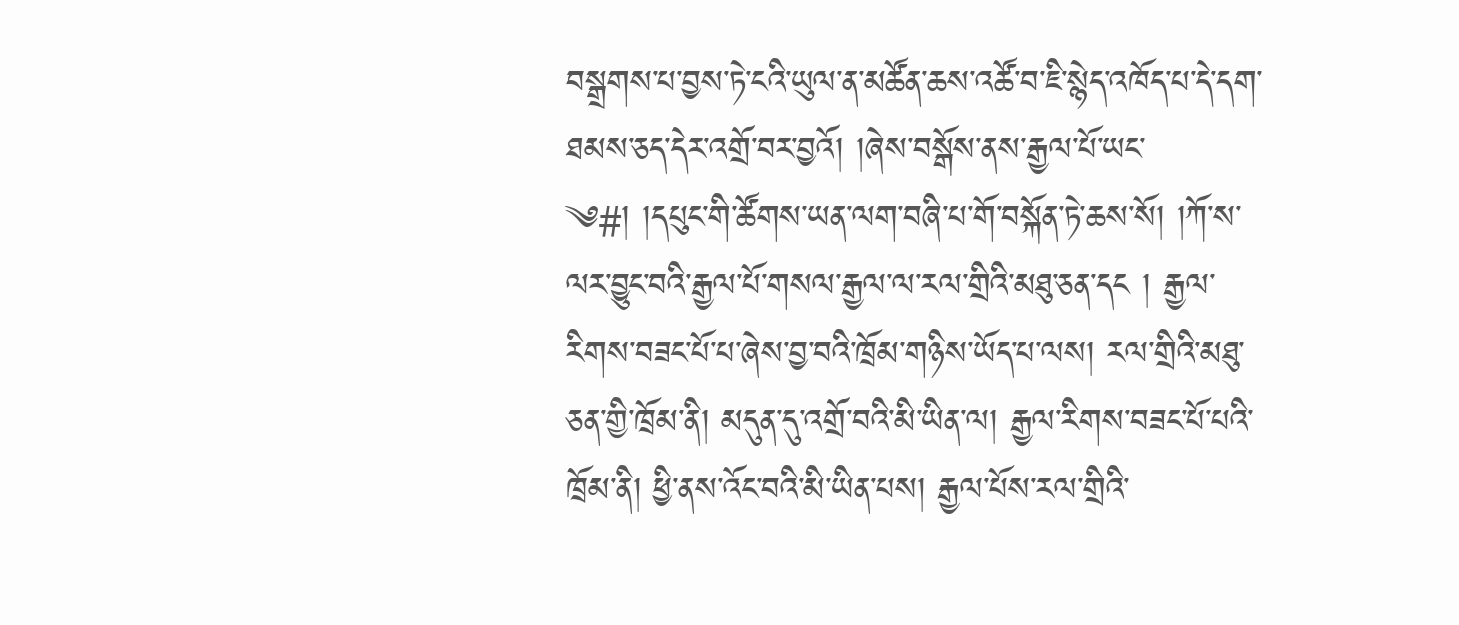བསྒྲགས་པ་བྱས་ཏེ་ངའི་ཡུལ་ན་མཚོན་ཆས་འཚོ་བ་ཇི་སྙེད་འཁོད་པ་དེ་དག་ཐམས་ཅད་དེར་འགྲོ་བར་བྱའོ། །ཞེས་བསྒོས་ནས་རྒྱལ་པོ་ཡང་
༄#། །དཔུང་གི་ཚོགས་ཡན་ལག་བཞི་པ་གོ་བསྐོན་ཏེ་ཆས་སོ། །ཀོ་ས་ལར་བྱུང་བའི་རྒྱལ་པོ་གསལ་རྒྱལ་ལ་རལ་གྲིའི་མཐུ་ཅན་དང ། རྒྱལ་རིགས་བཟང་པོ་པ་ཞེས་བྱ་བའི་ཁྲོམ་གཉིས་ཡོད་པ་ལས། རལ་གྲིའི་མཐུ་ཅན་གྱི་ཁྲོམ་ནི། མདུན་དུ་འགྲོ་བའི་མི་ཡིན་ལ། རྒྱལ་རིགས་བཟང་པོ་པའི་ཁྲོམ་ནི། ཕྱི་ནས་འོང་བའི་མི་ཡིན་པས། རྒྱལ་པོས་རལ་གྲིའི་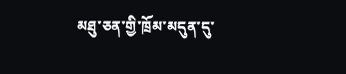མཐུ་ཅན་གྱི་ཁྲོམ་མདུན་དུ་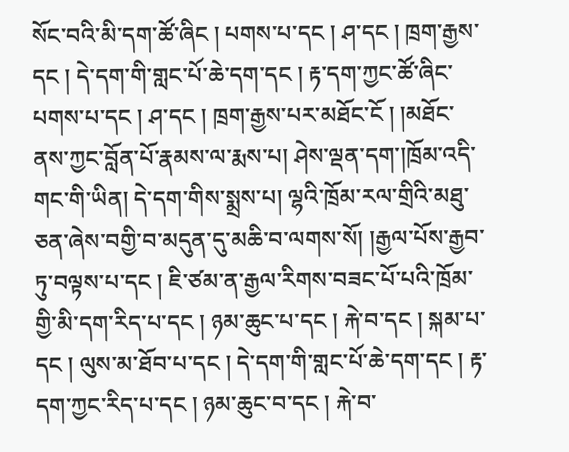སོང་བའི་མི་དག་ཚོ་ཞིང ། པགས་པ་དང ། ཤ་དང ། ཁྲག་རྒྱས་དང ། དེ་དག་གི་གླང་པོ་ཆེ་དག་དང ། རྟ་དག་ཀྱང་ཚོ་ཞིང་པགས་པ་དང ། ཤ་དང ། ཁྲག་རྒྱས་པར་མཐོང་ངོ ། །མཐོང་ནས་ཀྱང་བློན་པོ་རྣམས་ལ་རྨས་པ། ཤེས་ལྡན་དག་།ཁྲོམ་འདི་གང་གི་ཡིན། དེ་དག་གིས་སྨྲས་པ། ལྷའི་ཁྲོམ་རལ་གྲིའི་མཐུ་ཅན་ཞེས་བགྱི་བ་མདུན་དུ་མཆི་བ་ལགས་སོ། །རྒྱལ་པོས་རྒྱབ་ཏུ་བལྟས་པ་དང ། ཇི་ཙམ་ན་རྒྱལ་རིགས་བཟང་པོ་པའི་ཁྲོམ་གྱི་མི་དག་རིད་པ་དང ། ཉམ་ཆུང་པ་དང ། རྐེ་བ་དང ། སྐམ་པ་དང ། ལུས་མ་ཐོབ་པ་དང ། དེ་དག་གི་གླང་པོ་ཆེ་དག་དང ། རྟ་དག་ཀྱང་རིད་པ་དང ། ཉམ་ཆུང་བ་དང ། རྐེ་བ་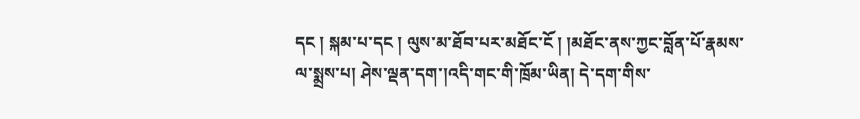དང ། སྐམ་པ་དང ། ལུས་མ་ཐོབ་པར་མཐོང་ངོ ། །མཐོང་ནས་ཀྱང་བློན་པོ་རྣམས་ལ་སྨྲས་པ། ཤེས་ལྡན་དག་།འདི་གང་གི་ཁྲོམ་ཡིན། དེ་དག་གིས་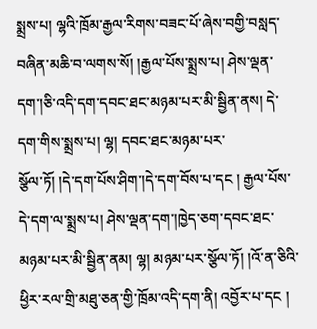སྨྲས་པ། ལྷའི་ཁྲོམ་རྒྱལ་རིགས་བཟང་པོ་ཞེས་བགྱི་བསླད་བཞིན་མཆི་བ་ལགས་སོ། །རྒྱལ་པོས་སྨྲས་པ། ཤེས་ལྡན་དག་།ཅི་འདི་དག་དབང་ཐང་མཉམ་པར་མི་སྦྱིན་ནས། དེ་དག་གིས་སྨྲས་པ། ལྷ། དབང་ཐང་མཉམ་པར་
སྩོལ་ཏོ། །དེ་དག་པོས་ཤིག་།དེ་དག་བོས་པ་དང ། རྒྱལ་པོས་དེ་དག་ལ་སྨྲས་པ། ཤེས་ལྡན་དག་།ཁྱེད་ཅག་དབང་ཐང་མཉམ་པར་མི་སྦྱིན་ནམ། ལྷ། མཉམ་པར་སྩོལ་ཏོ། །འོ་ན་ཅིའི་ཕྱིར་རལ་གྲི་མཐུ་ཅན་གྱི་ཁྲོམ་འདི་དག་ནི། འབྱོར་པ་དང །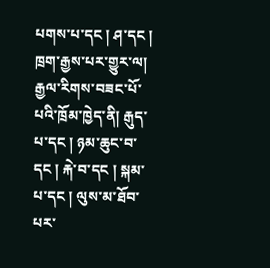པགས་པ་དང ། ཤ་དང ། ཁྲག་རྒྱས་པར་གྱུར་ལ། རྒྱལ་རིགས་བཟང་པོ་པའི་ཁྲོམ་ཁྱེད་ནི། རྒུད་པ་དང ། ཉམ་ཆུང་བ་དང ། རྐེ་བ་དང ། སྐམ་པ་དང ། ལུས་མ་ཐོབ་པར་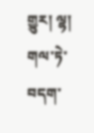གྱུར། ལྷ། གལ་ཏེ་བདག་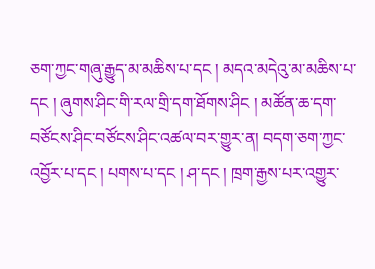ཅག་ཀྱང་གཞུ་རྒྱུད་མ་མཆིས་པ་དང ། མདའ་མདེའུ་མ་མཆིས་པ་དང ། ཞུགས་ཤིང་གི་རལ་གྲི་དག་ཐོགས་ཤིང ། མཚོན་ཆ་དག་བཙོངས་ཤིང་བཙོངས་ཤིང་འཚལ་བར་གྱུར་ན། བདག་ཅག་ཀྱང་འབྱོར་པ་དང ། པགས་པ་དང ། ཤ་དང ། ཁྲག་རྒྱས་པར་འགྱུར་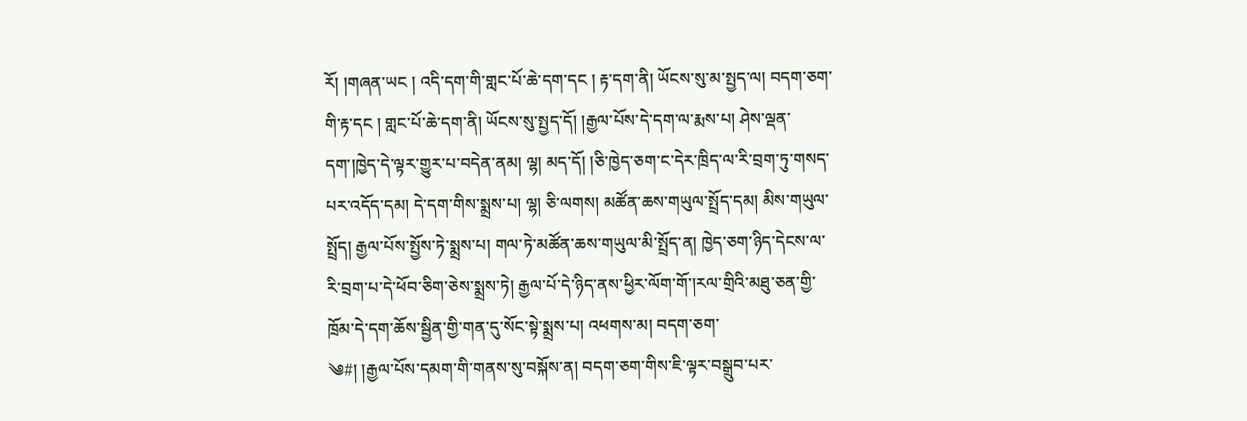རོ། །གཞན་ཡང ། འདི་དག་གི་གླང་པོ་ཆེ་དག་དང ། རྟ་དག་ནི། ཡོངས་སུ་མ་སྤྱད་ལ། བདག་ཅག་གི་རྟ་དང ། གླང་པོ་ཆེ་དག་ནི། ཡོངས་སུ་སྤྱད་དོ། །རྒྱལ་པོས་དེ་དག་ལ་རྨས་པ། ཤེས་ལྡན་དག་།ཁྱེད་དེ་ལྟར་གྱུར་པ་བདེན་ནམ། ལྷ། མད་དོ། །ཅི་ཁྱེད་ཅག་ང་དེར་ཁྲིད་ལ་རི་བྲག་ཏུ་གསད་པར་འདོད་དམ། དེ་དག་གིས་སྨྲས་པ། ལྷ། ཅི་ལགས། མཚོན་ཆས་གཡུལ་སྤྲོད་དམ། མིས་གཡུལ་སྤྲོད། རྒྱལ་པོས་སྤྱོས་ཏེ་སྨྲས་པ། གལ་ཏེ་མཚོན་ཆས་གཡུལ་མི་སྤྲོད་ན། ཁྱེད་ཅག་ཉིད་དེངས་ལ་རི་བྲག་པ་དེ་ཕོབ་ཅིག་ཅེས་སྨྲས་ཏེ། རྒྱལ་པོ་དེ་ཉིད་ནས་ཕྱིར་ལོག་གོ་།རལ་གྲིའི་མཐུ་ཅན་གྱི་ཁྲོམ་དེ་དག་ཆོས་སྦྱིན་གྱི་གན་དུ་སོང་སྟེ་སྨྲས་པ། འཕགས་མ། བདག་ཅག་
༄#། །རྒྱལ་པོས་དམག་གི་གནས་སུ་བསྐོས་ན། བདག་ཅག་གིས་ཇི་ལྟར་བསྒྲུབ་པར་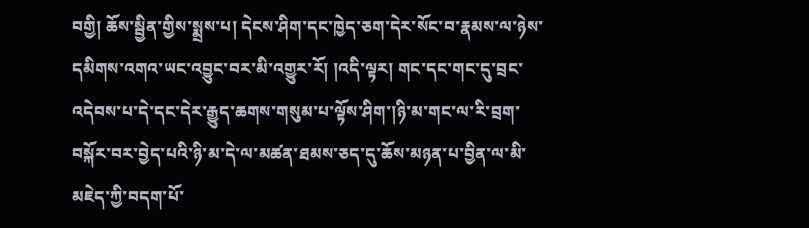བགྱི། ཆོས་སྦྱིན་གྱིས་སྨྲས་པ། དེངས་ཤིག་དང་ཁྱེད་ཅག་དེར་སོང་བ་རྣམས་ལ་ཉེས་དམིགས་འགའ་ཡང་འབྱུང་བར་མི་འགྱུར་རོ། །འདི་ལྟར། གང་དང་གང་དུ་བྲང་འདེབས་པ་དེ་དང་དེར་རྒྱུད་ཆགས་གསུམ་པ་ལྟོས་ཤིག་།ཉི་མ་གང་ལ་རི་བྲག་བསྐོར་བར་བྱེད་པའི་ཉི་མ་དེ་ལ་མཚན་ཐམས་ཅད་དུ་ཆོས་མཉན་པ་བྱིན་ལ་མི་མཇེད་ཀྱི་བདག་པོ་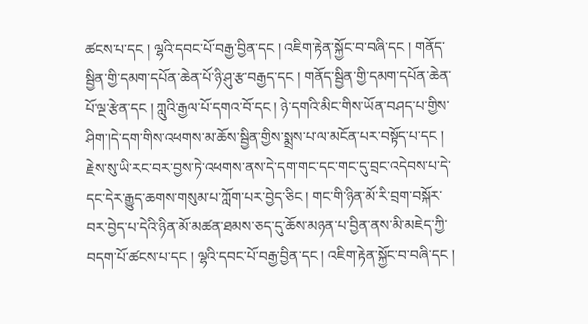ཚངས་པ་དང ། ལྷའི་དབང་པོ་བརྒྱ་བྱིན་དང ། འཇིག་རྟེན་སྐྱོང་བ་བཞི་དང ། གནོད་སྦྱིན་གྱི་དམག་དཔོན་ཆེན་པོ་ཉི་ཤུ་རྩ་བརྒྱད་དང ། གནོད་སྦྱིན་གྱི་དམག་དཔོན་ཆེན་པོ་ལྔ་རྩེན་དང ། ཀླུའི་རྒྱལ་པོ་དགའ་བོ་དང ། ཉེ་དགའི་མིང་གིས་ཡོན་བཤད་པ་གྱིས་ཤིག་།དེ་དག་གིས་འཕགས་མ་ཆོས་སྦྱིན་གྱིས་སྨྲས་པ་ལ་མངོན་པར་བསྟོད་པ་དང ། རྗེས་སུ་ཡི་རང་བར་བྱས་ཏེ་འཕགས་ནས་དེ་དག་གང་དང་གང་དུ་བྲང་འདེབས་པ་དེ་དང་དེར་རྒྱུད་ཆགས་གསུམ་པ་ཀློག་པར་བྱེད་ཅིང ། གང་གི་ཉིན་མོ་རི་བྲག་བསྐོར་བར་བྱེད་པ་དེའི་ཉིན་མོ་མཚན་ཐམས་ཅད་དུ་ཆོས་མཉན་པ་བྱིན་ནས་མི་མཇེད་ཀྱི་བདག་པོ་ཚངས་པ་དང ། ལྷའི་དབང་པོ་བརྒྱ་བྱིན་དང ། འཇིག་རྟེན་སྐྱོང་བ་བཞི་དང །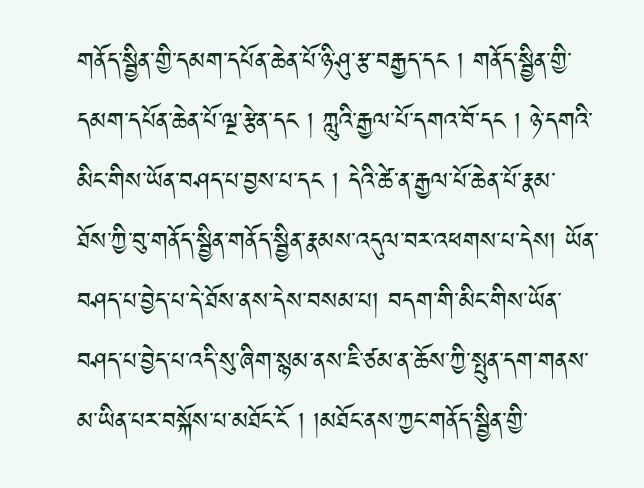གནོད་སྦྱིན་གྱི་དམག་དཔོན་ཆེན་པོ་ཉི་ཤུ་རྩ་བརྒྱད་དང ། གནོད་སྦྱིན་གྱི་དམག་དཔོན་ཆེན་པོ་ལྔ་རྩེན་དང ། ཀླུའི་རྒྱལ་པོ་དགའ་བོ་དང ། ཉེ་དགའི་མིང་གིས་ཡོན་བཤད་པ་བྱས་པ་དང ། དེའི་ཚེ་ན་རྒྱལ་པོ་ཆེན་པོ་རྣམ་
ཐོས་ཀྱི་བུ་གནོད་སྦྱིན་གནོད་སྦྱིན་རྣམས་འདུལ་བར་འཕགས་པ་དེས། ཡོན་བཤད་པ་བྱེད་པ་དེ་ཐོས་ནས་དེས་བསམ་པ། བདག་གི་མིང་གིས་ཡོན་བཤད་པ་བྱེད་པ་འདི་སུ་ཞིག་སྙམ་ནས་ཇི་ཙམ་ན་ཆོས་ཀྱི་སྤུན་དག་གནས་མ་ཡིན་པར་བསྐོས་པ་མཐོང་ངོ ། །མཐོང་ནས་ཀྱང་གནོད་སྦྱིན་གྱི་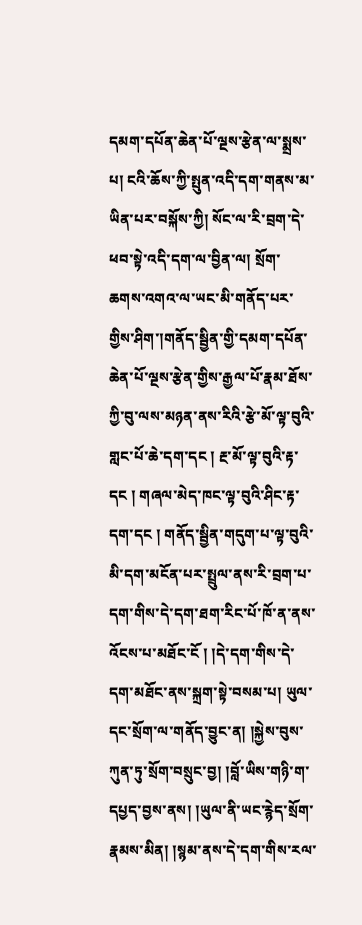དམག་དཔོན་ཆེན་པོ་ལྔས་རྩེན་ལ་སྨྲས་པ། ངའི་ཆོས་ཀྱི་སྤུན་འདི་དག་གནས་མ་ཡིན་པར་བསྐོས་ཀྱི། སོང་ལ་རི་བྲག་དེ་ཕབ་སྟེ་འདི་དག་ལ་བྱིན་ལ། སྲོག་ཆགས་འགའ་ལ་ཡང་མི་གནོད་པར་གྱིས་ཤིག་།གནོད་སྦྱིན་གྱི་དམག་དཔོན་ཆེན་པོ་ལྔས་རྩེན་གྱིས་རྒྱལ་པོ་རྣམ་ཐོས་ཀྱི་བུ་ལས་མཉན་ནས་རིའི་རྩེ་མོ་ལྟ་བུའི་གླང་པོ་ཆེ་དག་དང ། རྔ་མོ་ལྟ་བུའི་རྟ་དང ། གཞལ་མེད་ཁང་ལྟ་བུའི་ཤིང་རྟ་དག་དང ། གནོད་སྦྱིན་གདུག་པ་ལྟ་བུའི་མི་དག་མངོན་པར་སྤྲུལ་ནས་རི་བྲག་པ་དག་གིས་དེ་དག་ཐག་རིང་པོ་ཁོ་ན་ནས་འོངས་པ་མཐོང་ངོ ། །དེ་དག་གིས་དེ་དག་མཐོང་ནས་སྐྲག་སྟེ་བསམ་པ། ཡུལ་དང་སྲོག་ལ་གནོད་བྱུང་ན། །སྐྱེས་བུས་ཀུན་ཏུ་སྲོག་བསྲུང་བྱ། །བློ་ཡིས་གཉི་ག་དཔྱད་བྱས་ནས། །ཡུལ་ནི་ཡང་རྙེད་སྲོག་རྣམས་མིན། །སྙམ་ནས་དེ་དག་གིས་རལ་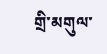གྲི་མགུལ་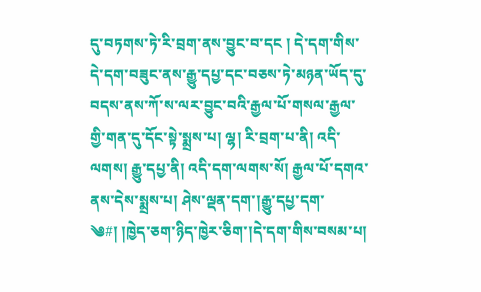དུ་བཏགས་ཏེ་རི་བྲག་ནས་བྱུང་བ་དང ། དེ་དག་གིས་དེ་དག་བཟུང་ནས་རྒྱུ་དཔྱ་དང་བཅས་ཏེ་མཉན་ཡོད་དུ་བདས་ནས་ཀོ་ས་ལར་བྱུང་བའི་རྒྱལ་པོ་གསལ་རྒྱལ་གྱི་གན་དུ་དོང་སྟེ་སྨྲས་པ། ལྷ། རི་བྲག་པ་ནི། འདི་ལགས། རྒྱུ་དཔྱ་ནི། འདི་དག་ལགས་སོ། རྒྱལ་པོ་དགའ་ནས་དེས་སྨྲས་པ། ཤེས་ལྡན་དག་།རྒྱུ་དཔྱ་དག་
༄#། །ཁྱེད་ཅག་ཉིད་ཁྱེར་ཅིག་།དེ་དག་གིས་བསམ་པ།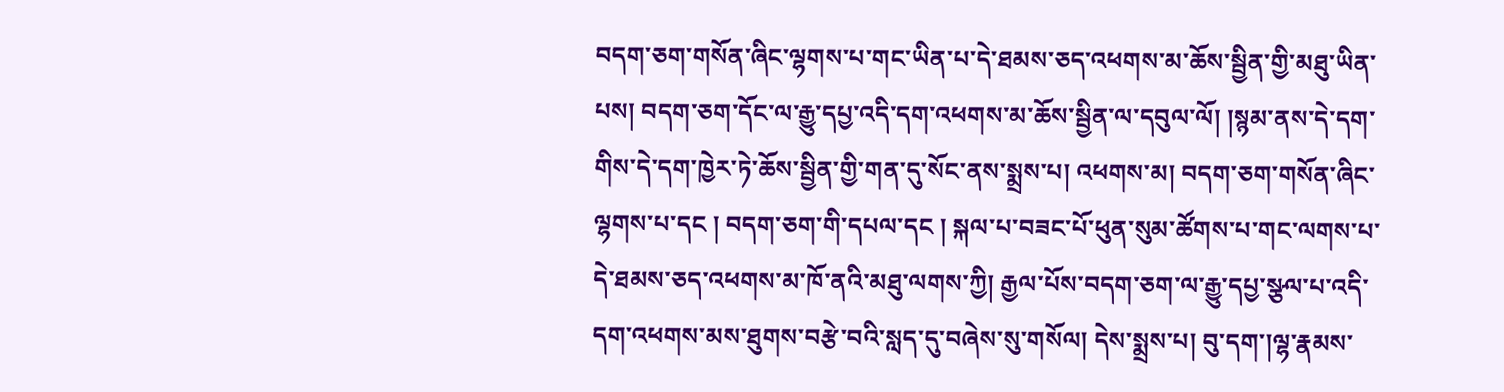བདག་ཅག་གསོན་ཞིང་ལྷགས་པ་གང་ཡིན་པ་དེ་ཐམས་ཅད་འཕགས་མ་ཆོས་སྦྱིན་གྱི་མཐུ་ཡིན་པས། བདག་ཅག་དོང་ལ་རྒྱུ་དཔྱ་འདི་དག་འཕགས་མ་ཆོས་སྦྱིན་ལ་དབུལ་ལོ། །སྙམ་ནས་དེ་དག་གིས་དེ་དག་ཁྱེར་ཏེ་ཆོས་སྦྱིན་གྱི་གན་དུ་སོང་ནས་སྨྲས་པ། འཕགས་མ། བདག་ཅག་གསོན་ཞིང་ལྷགས་པ་དང ། བདག་ཅག་གི་དཔལ་དང ། སྐལ་པ་བཟང་པོ་ཕུན་སུམ་ཚོགས་པ་གང་ལགས་པ་དེ་ཐམས་ཅད་འཕགས་མ་ཁོ་ནའི་མཐུ་ལགས་ཀྱི། རྒྱལ་པོས་བདག་ཅག་ལ་རྒྱུ་དཔྱ་སྩལ་པ་འདི་དག་འཕགས་མས་ཐུགས་བརྩེ་བའི་སླད་དུ་བཞེས་སུ་གསོལ། དེས་སྨྲས་པ། བུ་དག་།ལྷ་རྣམས་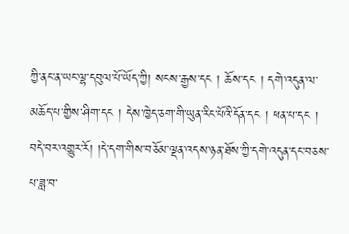ཀྱི་ནང་ན་ཡང་ལྷ་དབུལ་པོ་ཡོད་ཀྱི། སངས་རྒྱས་དང ། ཆོས་དང ། དགེ་འདུན་ལ་མཆོད་པ་གྱིས་ཤིག་དང ། དེས་ཁྱེད་ཅག་གི་ཡུན་རིང་པོའི་དོན་དང ། ཕན་པ་དང ། བདེ་བར་འགྱུར་རོ། །དེ་དག་གིས་བཅོམ་ལྡན་འདས་ཉན་ཐོས་ཀྱི་དགེ་འདུན་དང་བཅས་པ་ཟླ་བ་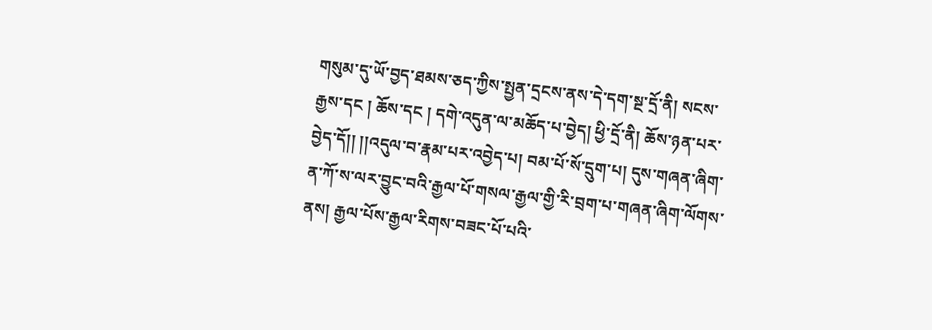གསུམ་དུ་ཡོ་བྱད་ཐམས་ཅད་ཀྱིས་སྤྱན་དྲངས་ནས་དེ་དག་སྔ་དྲོ་ནི། སངས་རྒྱས་དང ། ཆོས་དང ། དགེ་འདུན་ལ་མཆོད་པ་བྱེད། ཕྱི་དྲོ་ནི། ཆོས་ཉན་པར་བྱེད་དོ།། །།འདུལ་བ་རྣམ་པར་འབྱེད་པ། བམ་པོ་སོ་དྲུག་པ། དུས་གཞན་ཞིག་ན་ཀོ་ས་ལར་བྱུང་བའི་རྒྱལ་པོ་གསལ་རྒྱལ་གྱི་རི་བྲག་པ་གཞན་ཞིག་ལོགས་ནས། རྒྱལ་པོས་རྒྱལ་རིགས་བཟང་པོ་པའི་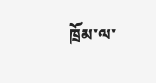ཁྲོམ་ལ་